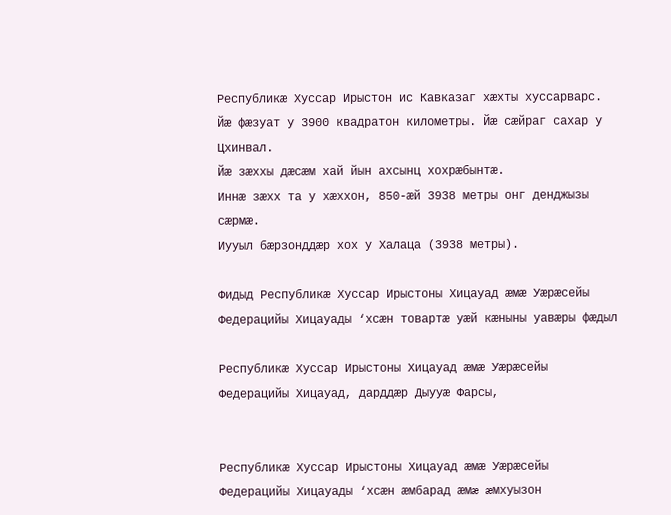Республикæ Хуссар Ирыстон ис Кавказаг хæхты хуссарварс.
Йæ фæзуат у 3900 квадратон километры. Йæ сæйраг сахар у Цхинвал.
Йæ зæххы дæсæм хай йын ахсынц хохрæбынтæ.
Иннæ зæхх та у хæххон, 850-æй 3938 метры онг денджызы сæрмæ.
Иууыл бæрзонддæр хох у Халаца (3938 метры).

Фидыд Республикæ Хуссар Ирыстоны Хицауад æмæ Уæрæсейы Федерацийы Хицауады ‘хсæн товартæ уæй кæныны уавæры фæдыл

Республикæ Хуссар Ирыстоны Хицауад æмæ Уæрæсейы Федерацийы Хицауад, дарддæр Дыууæ Фарсы,


Республикæ Хуссар Ирыстоны Хицауад æмæ Уæрæсейы Федерацийы Хицауады ‘хсæн æмбарад æмæ æмхуызон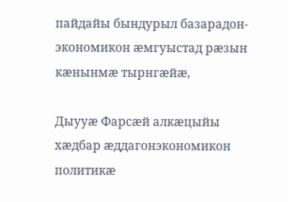пайдайы бындурыл базарадон-экономикон æмгуыстад рæзын кæнынмæ тырнгæйæ,

Дыууæ Фарсæй алкæцыйы хæдбар æддагонэкономикон политикæ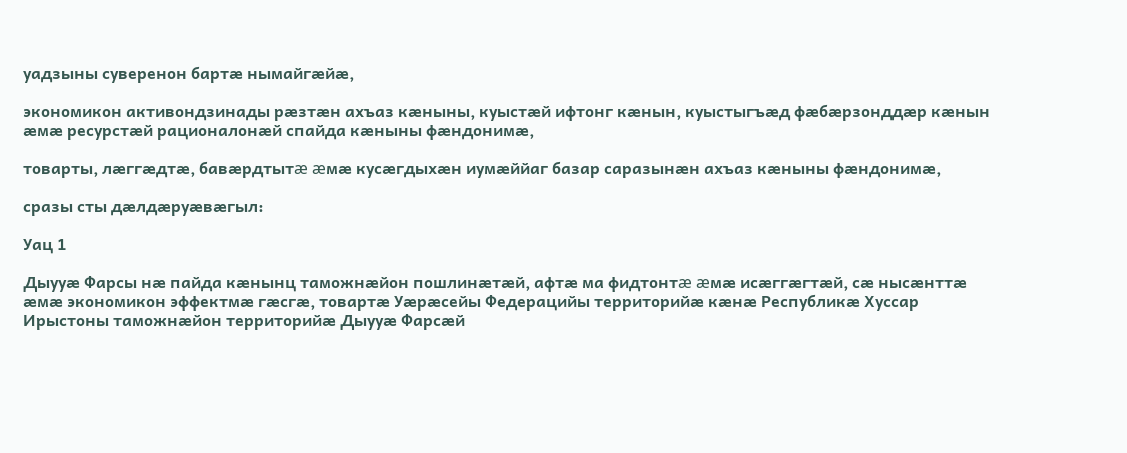уадзыны суверенон бартæ нымайгæйæ,

экономикон активондзинады рæзтæн ахъаз кæныны, куыстæй ифтонг кæнын, куыстыгъæд фæбæрзонддæр кæнын æмæ ресурстæй рационалонæй спайда кæныны фæндонимæ,

товарты, лæггæдтæ, бавæрдтытæ æмæ кусæгдыхæн иумæййаг базар саразынæн ахъаз кæныны фæндонимæ,

сразы сты дæлдæруæвæгыл:

Уац 1

Дыууæ Фарсы нæ пайда кæнынц таможнæйон пошлинæтæй, афтæ ма фидтонтæ æмæ исæггæгтæй, сæ нысæнттæ æмæ экономикон эффектмæ гæсгæ, товартæ Уæрæсейы Федерацийы территорийæ кæнæ Республикæ Хуссар Ирыстоны таможнæйон территорийæ Дыууæ Фарсæй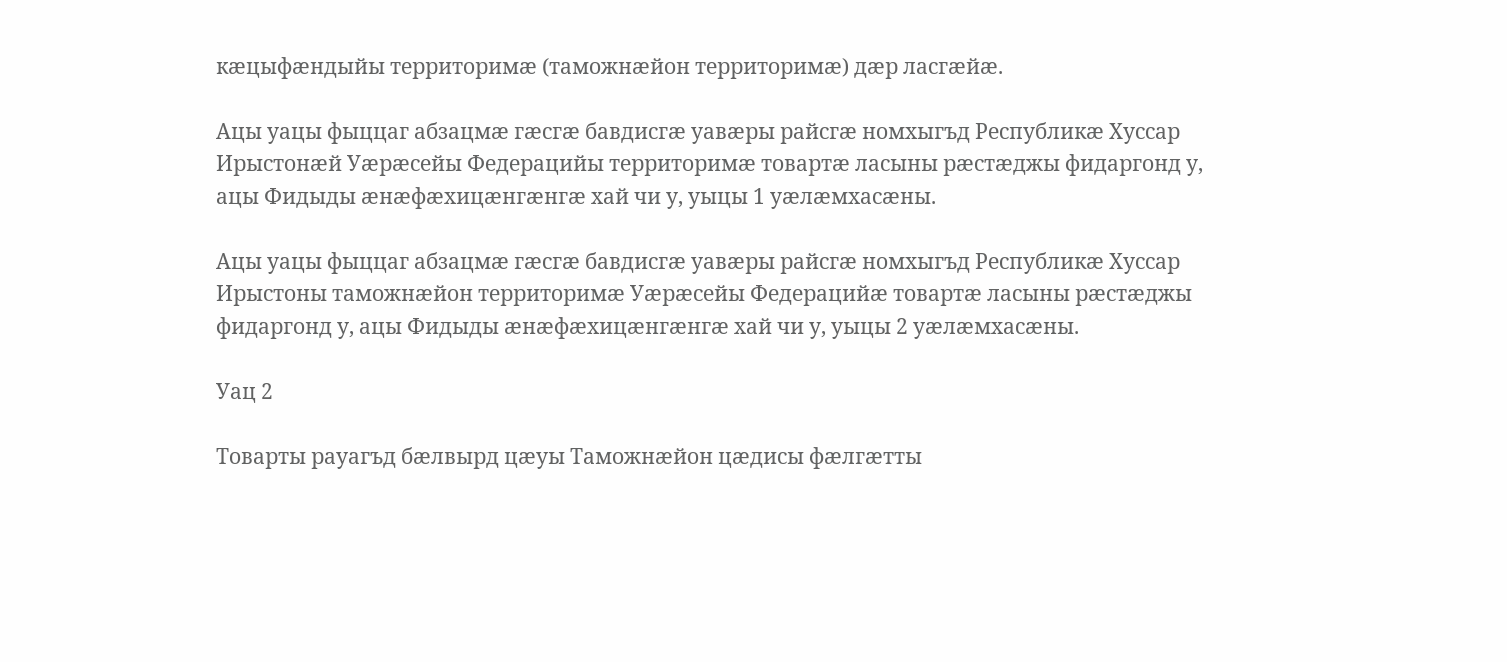кæцыфæндыйы территоримæ (таможнæйон территоримæ) дæр ласгæйæ.

Ацы уацы фыццаг абзацмæ гæсгæ бавдисгæ уавæры райсгæ номхыгъд Республикæ Хуссар Ирыстонæй Уæрæсейы Федерацийы территоримæ товартæ ласыны рæстæджы фидаргонд у, ацы Фидыды æнæфæхицæнгæнгæ хай чи у, уыцы 1 уæлæмхасæны.

Ацы уацы фыццаг абзацмæ гæсгæ бавдисгæ уавæры райсгæ номхыгъд Республикæ Хуссар Ирыстоны таможнæйон территоримæ Уæрæсейы Федерацийæ товартæ ласыны рæстæджы фидаргонд у, ацы Фидыды æнæфæхицæнгæнгæ хай чи у, уыцы 2 уæлæмхасæны.

Уац 2

Товарты рауагъд бæлвырд цæуы Таможнæйон цæдисы фæлгæтты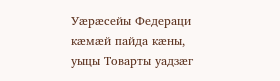Уæрæсейы Федераци кæмæй пайда кæны, уыцы Товарты уадзæг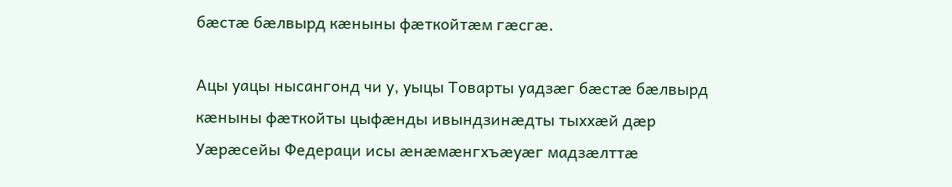бæстæ бæлвырд кæныны фæткойтæм гæсгæ.

Ацы уацы нысангонд чи у, уыцы Товарты уадзæг бæстæ бæлвырд кæныны фæткойты цыфæнды ивындзинæдты тыххæй дæр Уæрæсейы Федераци исы æнæмæнгхъæуæг мадзæлттæ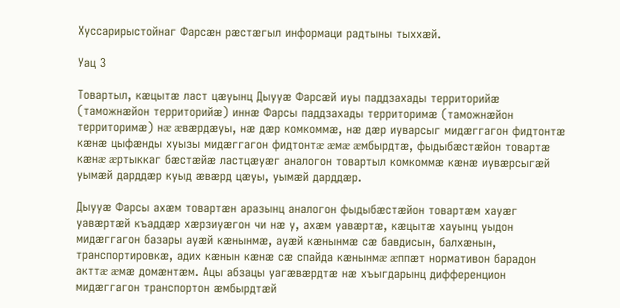Хуссарирыстойнаг Фарсæн рæстæгыл информаци радтыны тыххæй.

Уац 3

Товартыл, кæцытæ ласт цæуынц Дыууæ Фарсæй иуы паддзахады территорийæ (таможнæйон территорийæ) иннæ Фарсы паддзахады территоримæ (таможнæйон территоримæ) нæ æвæрдæуы, нæ дæр комкоммæ, нæ дæр иуварсыг мидæггагон фидтонтæ кæнæ цыфæнды хуызы мидæггагон фидтонтæ æмæ æмбырдтæ, фыдыбæстæйон товартæ кæнæ æртыккаг бæстæйæ ластцæуæг аналогон товартыл комкоммæ кæнæ иувæрсыгæй уымæй дарддæр куыд æвæрд цæуы, уымæй дарддæр.

Дыууæ Фарсы ахæм товартæн аразынц аналогон фыдыбæстæйон товартæм хауæг уавæртæй къаддæр хæрзиуæгон чи нæ у, ахæм уавæртæ, кæцытæ хауынц уыдон мидæггагон базары ауæй кæнынмæ, ауæй кæнынмæ сæ бавдисын, балхæнын, транспортировкæ, адих кæнын кæнæ сæ спайда кæнынмæ æппæт нормативон барадон акттæ æмæ домæнтæм. Ацы абзацы уагæвæрдтæ нæ хъыгдарынц дифференцион мидæггагон транспортон æмбырдтæй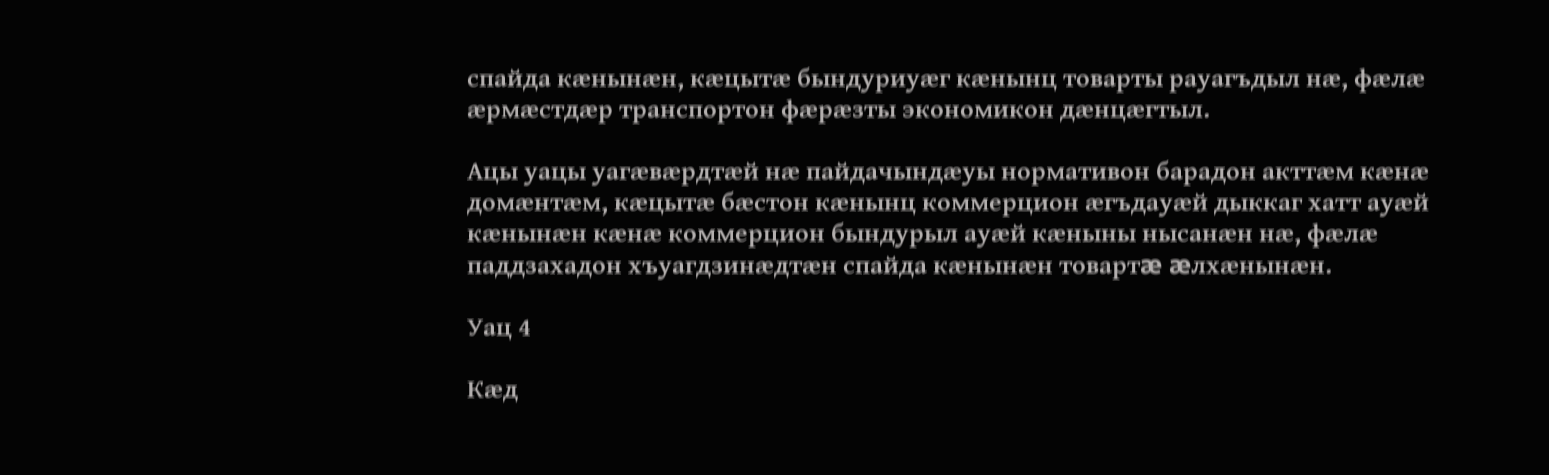спайда кæнынæн, кæцытæ бындуриуæг кæнынц товарты рауагъдыл нæ, фæлæ æрмæстдæр транспортон фæрæзты экономикон дæнцæгтыл.

Ацы уацы уагæвæрдтæй нæ пайдачындæуы нормативон барадон акттæм кæнæ домæнтæм, кæцытæ бæстон кæнынц коммерцион æгъдауæй дыккаг хатт ауæй кæнынæн кæнæ коммерцион бындурыл ауæй кæныны нысанæн нæ, фæлæ паддзахадон хъуагдзинæдтæн спайда кæнынæн товартæ æлхæнынæн.

Уац 4

Кæд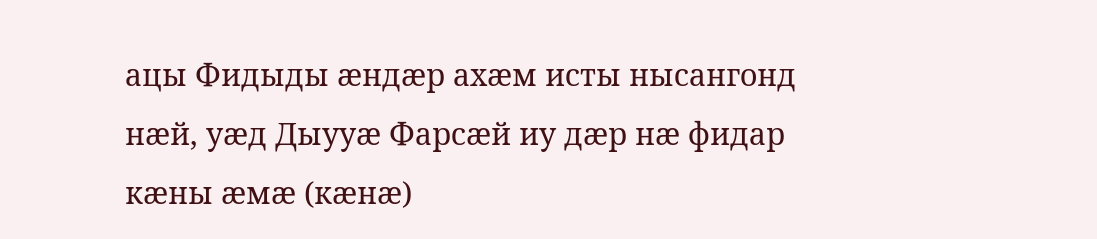ацы Фидыды æндæр ахæм исты нысангонд нæй, уæд Дыууæ Фарсæй иу дæр нæ фидар кæны æмæ (кæнæ)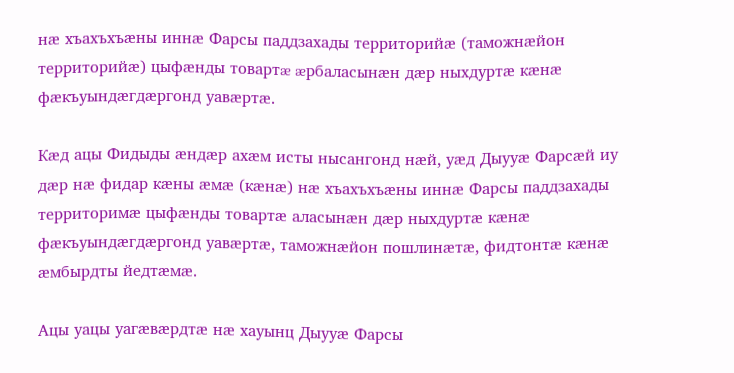нæ хъахъхъæны иннæ Фарсы паддзахады территорийæ (таможнæйон территорийæ) цыфæнды товартæ æрбаласынæн дæр ныхдуртæ кæнæ фæкъуындæгдæргонд уавæртæ.

Кæд ацы Фидыды æндæр ахæм исты нысангонд нæй, уæд Дыууæ Фарсæй иу дæр нæ фидар кæны æмæ (кæнæ) нæ хъахъхъæны иннæ Фарсы паддзахады территоримæ цыфæнды товартæ аласынæн дæр ныхдуртæ кæнæ фæкъуындæгдæргонд уавæртæ, таможнæйон пошлинæтæ, фидтонтæ кæнæ æмбырдты йедтæмæ.

Ацы уацы уагæвæрдтæ нæ хауынц Дыууæ Фарсы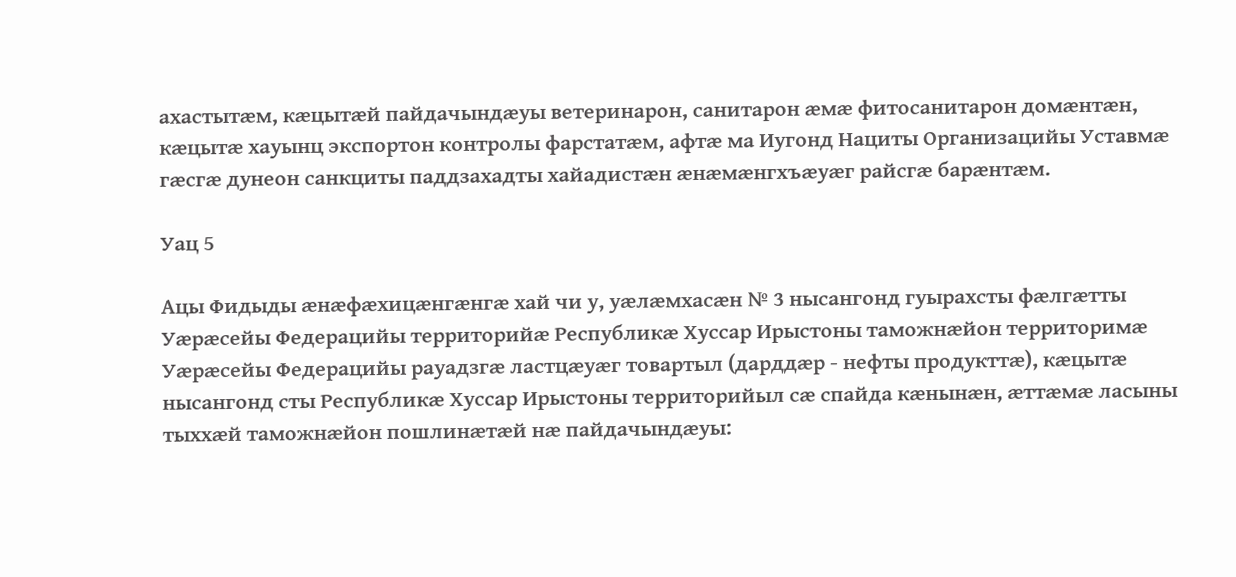ахастытæм, кæцытæй пайдачындæуы ветеринарон, санитарон æмæ фитосанитарон домæнтæн, кæцытæ хауынц экспортон контролы фарстатæм, афтæ ма Иугонд Нациты Организацийы Уставмæ гæсгæ дунеон санкциты паддзахадты хайадистæн æнæмæнгхъæуæг райсгæ барæнтæм.

Уац 5

Ацы Фидыды æнæфæхицæнгæнгæ хай чи у, уæлæмхасæн № 3 нысангонд гуырахсты фæлгæтты Уæрæсейы Федерацийы территорийæ Республикæ Хуссар Ирыстоны таможнæйон территоримæ Уæрæсейы Федерацийы рауадзгæ ластцæуæг товартыл (дарддæр - нефты продукттæ), кæцытæ нысангонд сты Республикæ Хуссар Ирыстоны территорийыл сæ спайда кæнынæн, æттæмæ ласыны тыххæй таможнæйон пошлинæтæй нæ пайдачындæуы: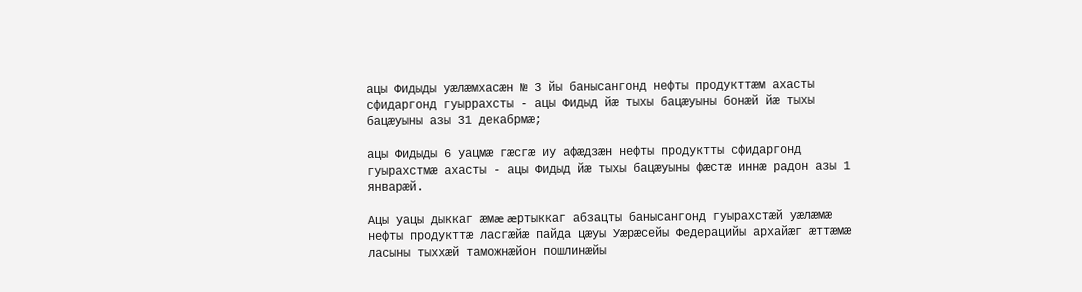ацы Фидыды уæлæмхасæн № 3 йы банысангонд нефты продукттæм ахасты сфидаргонд гуыррахсты - ацы Фидыд йæ тыхы бацæуыны бонæй йæ тыхы бацæуыны азы 31 декабрмæ;

ацы Фидыды 6 уацмæ гæсгæ иу афæдзæн нефты продуктты сфидаргонд гуырахстмæ ахасты - ацы Фидыд йæ тыхы бацæуыны фæстæ иннæ радон азы 1 январæй.

Ацы уацы дыккаг æмæ æртыккаг абзацты банысангонд гуырахстæй уæлæмæ нефты продукттæ ласгæйæ пайда цæуы Уæрæсейы Федерацийы архайæг æттæмæ ласыны тыххæй таможнæйон пошлинæйы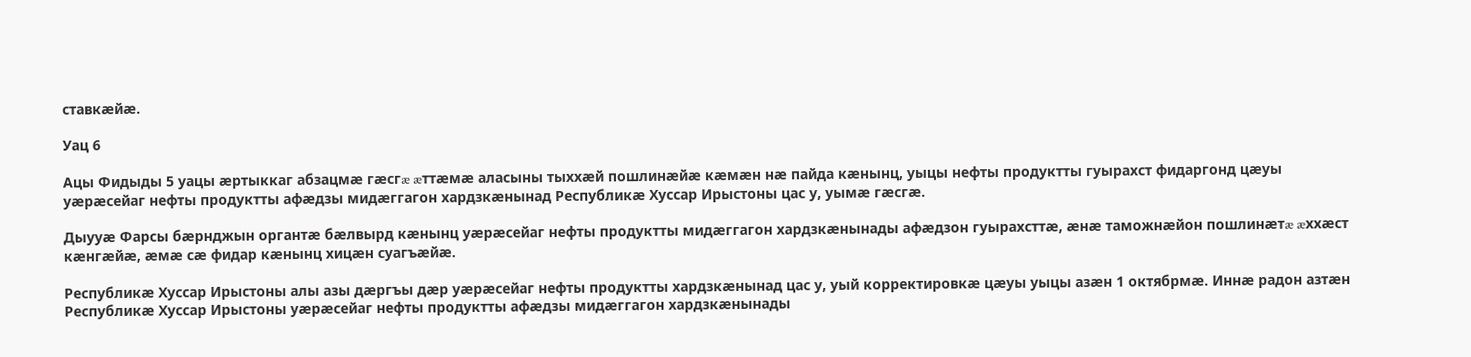ставкæйæ.

Уац 6

Ацы Фидыды 5 уацы æртыккаг абзацмæ гæсгæ æттæмæ аласыны тыххæй пошлинæйæ кæмæн нæ пайда кæнынц, уыцы нефты продуктты гуырахст фидаргонд цæуы уæрæсейаг нефты продуктты афæдзы мидæггагон хардзкæнынад Республикæ Хуссар Ирыстоны цас у, уымæ гæсгæ.

Дыууæ Фарсы бæрнджын органтæ бæлвырд кæнынц уæрæсейаг нефты продуктты мидæггагон хардзкæнынады афæдзон гуырахсттæ, æнæ таможнæйон пошлинæтæ æххæст кæнгæйæ, æмæ сæ фидар кæнынц хицæн суагъæйæ.

Республикæ Хуссар Ирыстоны алы азы дæргъы дæр уæрæсейаг нефты продуктты хардзкæнынад цас у, уый корректировкæ цæуы уыцы азæн 1 октябрмæ. Иннæ радон азтæн Республикæ Хуссар Ирыстоны уæрæсейаг нефты продуктты афæдзы мидæггагон хардзкæнынады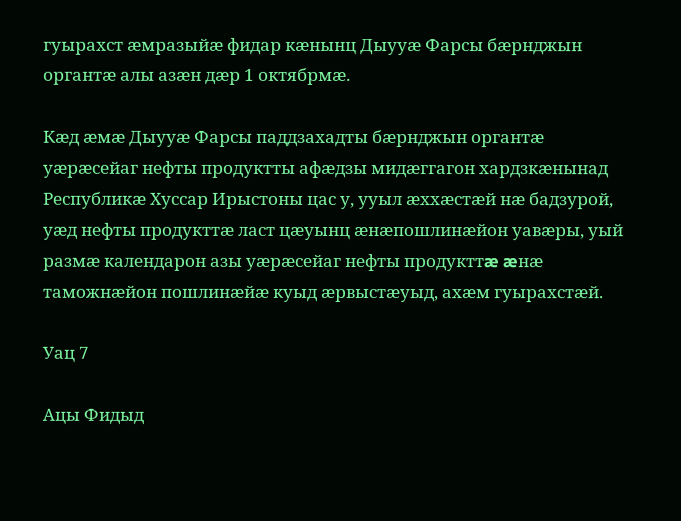гуырахст æмразыйæ фидар кæнынц Дыууæ Фарсы бæрнджын органтæ алы азæн дæр 1 октябрмæ.

Кæд æмæ Дыууæ Фарсы паддзахадты бæрнджын органтæ уæрæсейаг нефты продуктты афæдзы мидæггагон хардзкæнынад Республикæ Хуссар Ирыстоны цас у, ууыл æххæстæй нæ бадзурой, уæд нефты продукттæ ласт цæуынц æнæпошлинæйон уавæры, уый размæ календарон азы уæрæсейаг нефты продукттæ æнæ таможнæйон пошлинæйæ куыд æрвыстæуыд, ахæм гуырахстæй.

Уац 7

Ацы Фидыд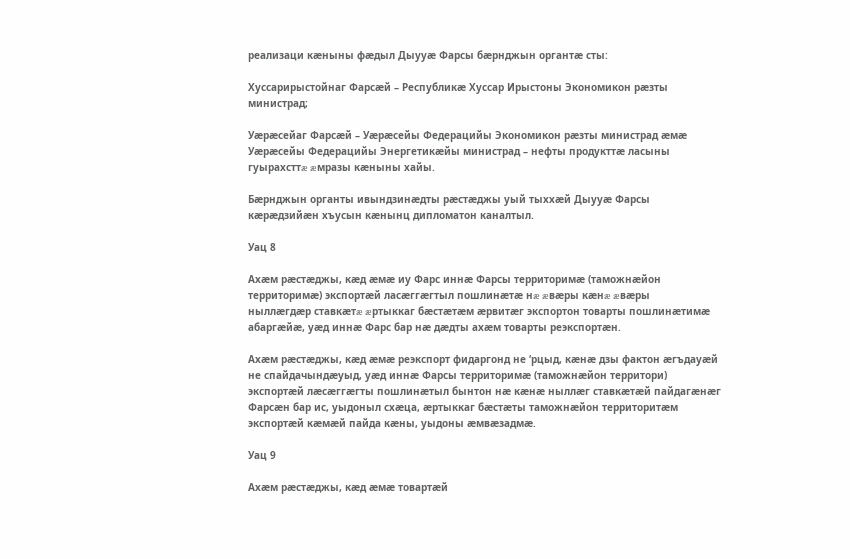реализаци кæныны фæдыл Дыууæ Фарсы бæрнджын органтæ сты:

Хуссарирыстойнаг Фарсæй – Республикæ Хуссар Ирыстоны Экономикон рæзты министрад;

Уæрæсейаг Фарсæй – Уæрæсейы Федерацийы Экономикон рæзты министрад æмæ Уæрæсейы Федерацийы Энергетикæйы министрад – нефты продукттæ ласыны гуырахсттæ æмразы кæныны хайы.

Бæрнджын органты ивындзинæдты рæстæджы уый тыххæй Дыууæ Фарсы кæрæдзийæн хъусын кæнынц дипломатон каналтыл.

Уац 8

Ахæм рæстæджы, кæд æмæ иу Фарс иннæ Фарсы территоримæ (таможнæйон территоримæ) экспортæй ласæггæгтыл пошлинæтæ нæ æвæры кæнæ æвæры ныллæгдæр ставкæтæ æртыккаг бæстæтæм æрвитæг экспортон товарты пошлинæтимæ абаргæйæ, уæд иннæ Фарс бар нæ дæдты ахæм товарты реэкспортæн.

Ахæм рæстæджы, кæд æмæ реэкспорт фидаргонд не ‘рцыд, кæнæ дзы фактон æгъдауæй не спайдачындæуыд, уæд иннæ Фарсы территоримæ (таможнæйон территори) экспортæй лæсæггæгты пошлинæтыл бынтон нæ кæнæ ныллæг ставкæтæй пайдагæнæг Фарсæн бар ис, уыдоныл схæца, æртыккаг бæстæты таможнæйон территоритæм экспортæй кæмæй пайда кæны, уыдоны æмвæзадмæ.

Уац 9

Ахæм рæстæджы, кæд æмæ товартæй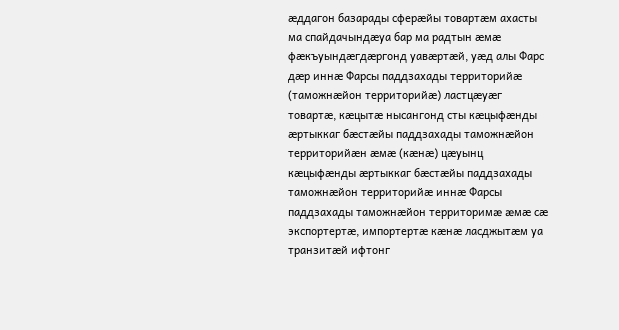æддагон базарады сферæйы товартæм ахасты ма спайдачындæуа бар ма радтын æмæ фæкъуындæгдæргонд уавæртæй, уæд алы Фарс дæр иннæ Фарсы паддзахады территорийæ (таможнæйон территорийæ) ластцæуæг товартæ, кæцытæ нысангонд сты кæцыфæнды æртыккаг бæстæйы паддзахады таможнæйон территорийæн æмæ (кæнæ) цæуынц кæцыфæнды æртыккаг бæстæйы паддзахады таможнæйон территорийæ иннæ Фарсы паддзахады таможнæйон территоримæ æмæ сæ экспортертæ, импортертæ кæнæ ласджытæм уа транзитæй ифтонг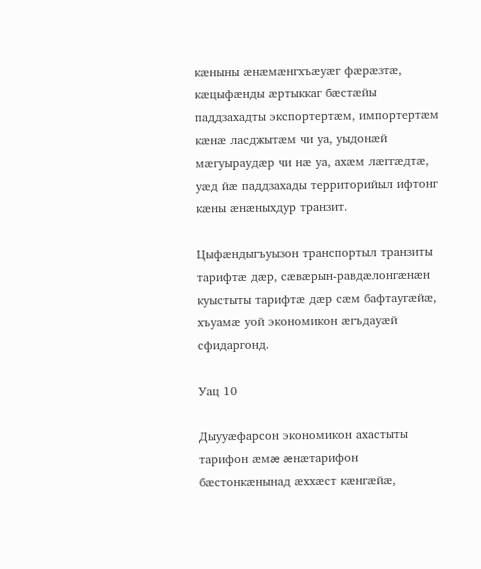кæныны æнæмæнгхъæуæг фæрæзтæ, кæцыфæнды æртыккаг бæстæйы паддзахадты экспортертæм, импортертæм кæнæ ласджытæм чи уа, уыдонæй мæгуыраудæр чи нæ уа, ахæм лæггæдтæ, уæд йæ паддзахады территорийыл ифтонг кæны æнæныхдур транзит.

Цыфæндыгъуызон транспортыл транзиты тарифтæ дæр, сæвæрын-равдæлонгæнæн куыстыты тарифтæ дæр сæм бафтаугæйæ, хъуамæ уой экономикон æгъдауæй сфидаргонд.

Уац 10

Дыууæфарсон экономикон ахастыты тарифон æмæ æнæтарифон бæстонкæнынад æххæст кæнгæйæ,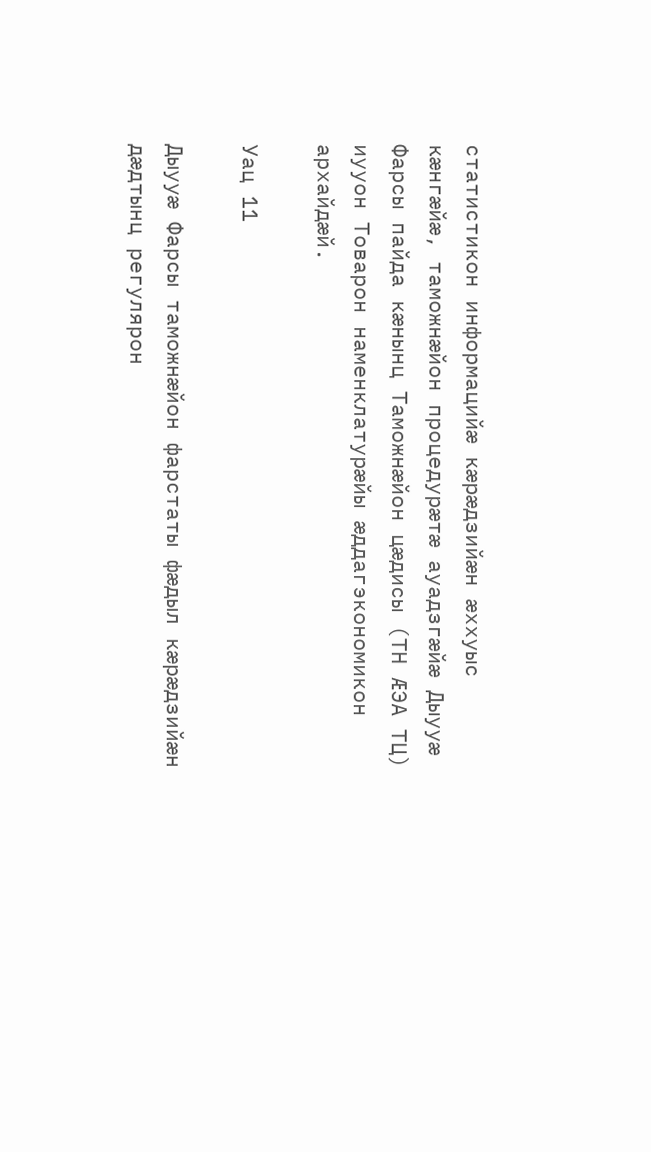статистикон информацийæ кæрæдзийæн æххуыс кæнгæйæ, таможнæйон процедурæтæ ауадзгæйæ Дыууæ Фарсы пайда кæнынц Таможнæйон цæдисы (ТН ÆЭА ТЦ) иууон Товарон наменклатурæйы æддагэкономикон архайдæй.

Уац 11

Дыууæ Фарсы таможнæйон фарстаты фæдыл кæрæдзийæн дæдтынц регулярон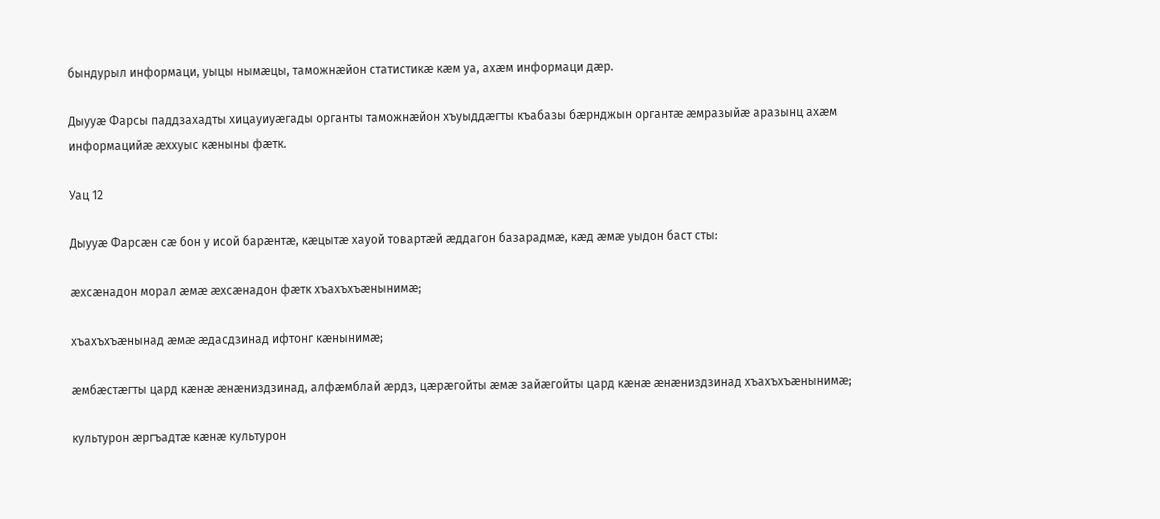бындурыл информаци, уыцы нымæцы, таможнæйон статистикæ кæм уа, ахæм информаци дæр.

Дыууæ Фарсы паддзахадты хицауиуæгады органты таможнæйон хъуыддæгты къабазы бæрнджын органтæ æмразыйæ аразынц ахæм информацийæ æххуыс кæныны фæтк.

Уац 12

Дыууæ Фарсæн сæ бон у исой барæнтæ, кæцытæ хауой товартæй æддагон базарадмæ, кæд æмæ уыдон баст сты:

æхсæнадон морал æмæ æхсæнадон фæтк хъахъхъæнынимæ;

хъахъхъæнынад æмæ æдасдзинад ифтонг кæнынимæ;

æмбæстæгты цард кæнæ æнæниздзинад, алфæмблай æрдз, цæрæгойты æмæ зайæгойты цард кæнæ æнæниздзинад хъахъхъæнынимæ;

культурон æргъадтæ кæнæ культурон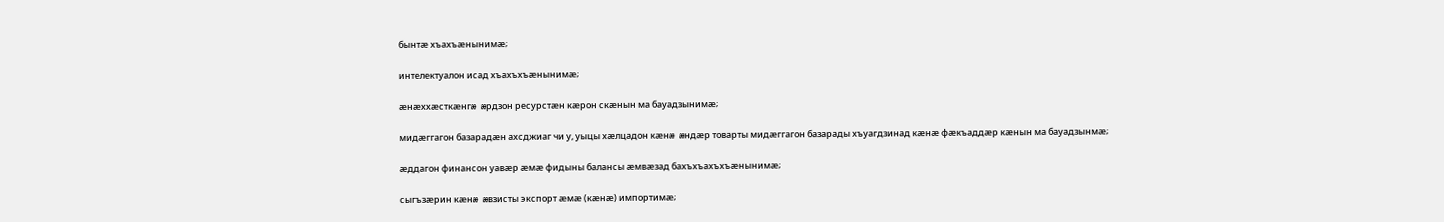бынтæ хъахъæнынимæ;

интелектуалон исад хъахъхъæнынимæ;

æнæххæсткæнгæ æрдзон ресурстæн кæрон скæнын ма бауадзынимæ;

мидæггагон базарадæн ахсджиаг чи у, уыцы хæлцадон кæнæ æндæр товарты мидæггагон базарады хъуагдзинад кæнæ фæкъаддæр кæнын ма бауадзынмæ;

æддагон финансон уавæр æмæ фидыны балансы æмвæзад бахъхъахъхъæнынимæ;

сыгъзæрин кæнæ æвзисты экспорт æмæ (кæнæ) импортимæ;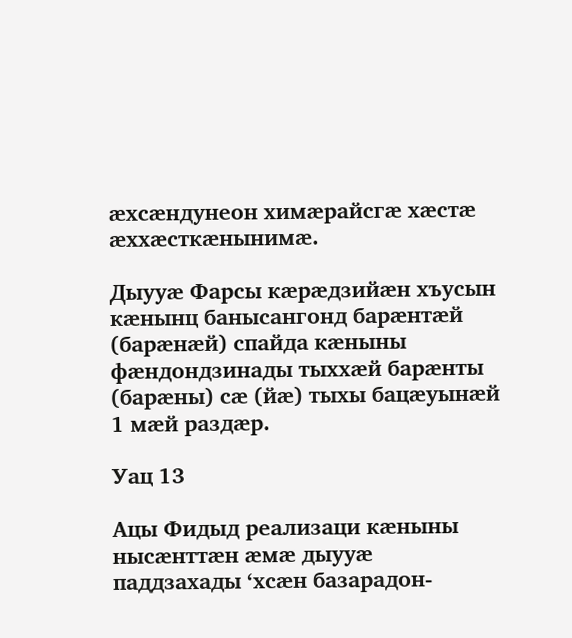æхсæндунеон химæрайсгæ хæстæ æххæсткæнынимæ.

Дыууæ Фарсы кæрæдзийæн хъусын кæнынц банысангонд барæнтæй (барæнæй) спайда кæныны фæндондзинады тыххæй барæнты (барæны) сæ (йæ) тыхы бацæуынæй 1 мæй раздæр.

Уац 13

Ацы Фидыд реализаци кæныны нысæнттæн æмæ дыууæ паддзахады ‘хсæн базарадон-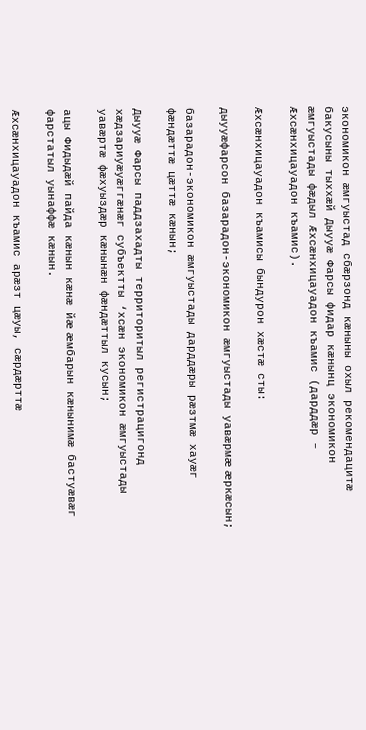экономикон æмгуыстад сбæрзонд кæныны охыл рекомендацитæ бакусыны тыххæй Дыууæ Фарсы фидар кæнынц экономикон æмгуыстады фæдыл Æхсæнхицауадон къамис (дарддæр – Æхсæнхицауадон къамис).

Æхсæнхицауадон къамисы бындурон хæстæ сты:

дыууæфарсон базарадон-экономикон æмгуыстады уавæрмæ æркæсын;

базарадон-экономикон æмгуыстады дарддæры рæзтмæ хауæг фæндæттæ цæттæ кæнын;

Дыууæ Фарсы паддзахадты территоритыл регистрацигонд хæдзариуæуæггæнæг субъектты ‘хсæн экономикон æмгуыстады уавæртæ фæхуыздæр кæнынæн фæндæттыл кусын;

ацы Фидыдæй пайда кæнын кæнæ йæ æмбарын кæнынимæ бастуæвæг фарстатыл уынаффæ кæнын.

Æхсæнхицауадон къамис арæзт цæуы, сæрдæрттæ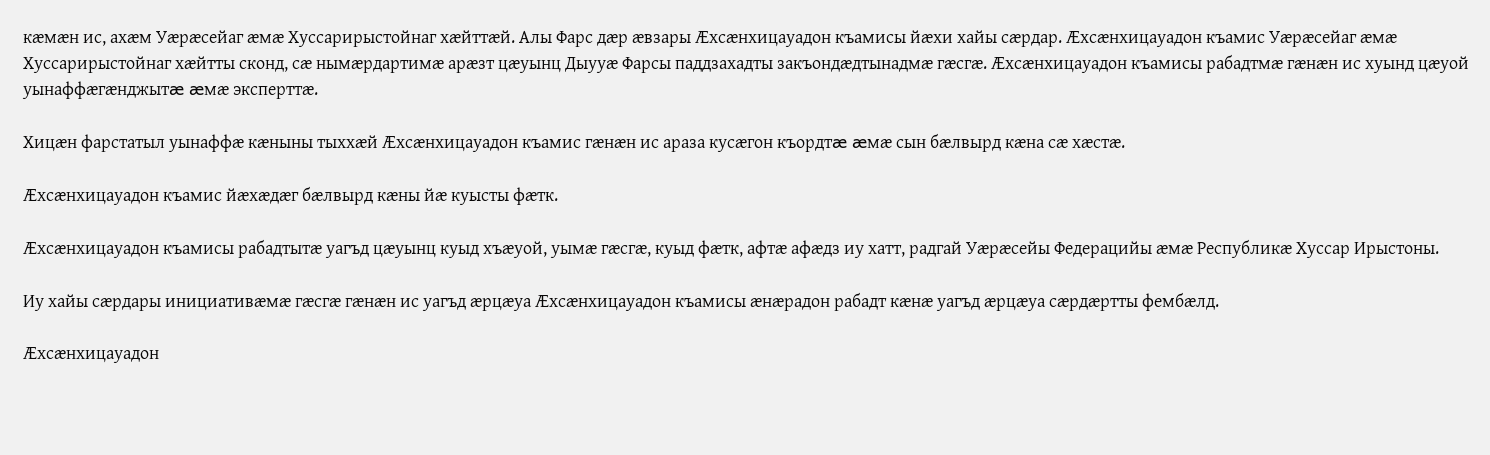кæмæн ис, ахæм Уæрæсейаг æмæ Хуссарирыстойнаг хæйттæй. Алы Фарс дæр æвзары Æхсæнхицауадон къамисы йæхи хайы сæрдар. Æхсæнхицауадон къамис Уæрæсейаг æмæ Хуссарирыстойнаг хæйтты сконд, сæ нымæрдартимæ арæзт цæуынц Дыууæ Фарсы паддзахадты закъондæдтынадмæ гæсгæ. Æхсæнхицауадон къамисы рабадтмæ гæнæн ис хуынд цæуой уынаффæгæнджытæ æмæ эксперттæ.

Хицæн фарстатыл уынаффæ кæныны тыххæй Æхсæнхицауадон къамис гæнæн ис араза кусæгон къордтæ æмæ сын бæлвырд кæна сæ хæстæ.

Æхсæнхицауадон къамис йæхæдæг бæлвырд кæны йæ куысты фæтк.

Æхсæнхицауадон къамисы рабадтытæ уагъд цæуынц куыд хъæуой, уымæ гæсгæ, куыд фæтк, афтæ афæдз иу хатт, радгай Уæрæсейы Федерацийы æмæ Республикæ Хуссар Ирыстоны.

Иу хайы сæрдары инициативæмæ гæсгæ гæнæн ис уагъд æрцæуа Æхсæнхицауадон къамисы æнæрадон рабадт кæнæ уагъд æрцæуа сæрдæртты фембæлд.

Æхсæнхицауадон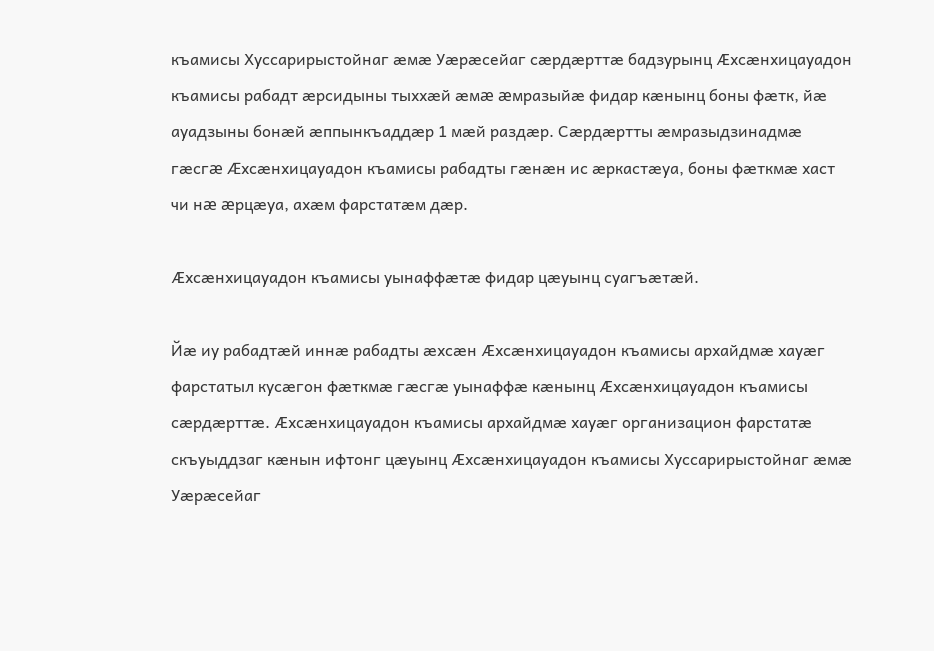къамисы Хуссарирыстойнаг æмæ Уæрæсейаг сæрдæрттæ бадзурынц Æхсæнхицауадон къамисы рабадт æрсидыны тыххæй æмæ æмразыйæ фидар кæнынц боны фæтк, йæ ауадзыны бонæй æппынкъаддæр 1 мæй раздæр. Сæрдæртты æмразыдзинадмæ гæсгæ Æхсæнхицауадон къамисы рабадты гæнæн ис æркастæуа, боны фæткмæ хаст чи нæ æрцæуа, ахæм фарстатæм дæр.

Æхсæнхицауадон къамисы уынаффæтæ фидар цæуынц суагъæтæй.

Йæ иу рабадтæй иннæ рабадты æхсæн Æхсæнхицауадон къамисы архайдмæ хауæг фарстатыл кусæгон фæткмæ гæсгæ уынаффæ кæнынц Æхсæнхицауадон къамисы сæрдæрттæ. Æхсæнхицауадон къамисы архайдмæ хауæг организацион фарстатæ скъуыддзаг кæнын ифтонг цæуынц Æхсæнхицауадон къамисы Хуссарирыстойнаг æмæ Уæрæсейаг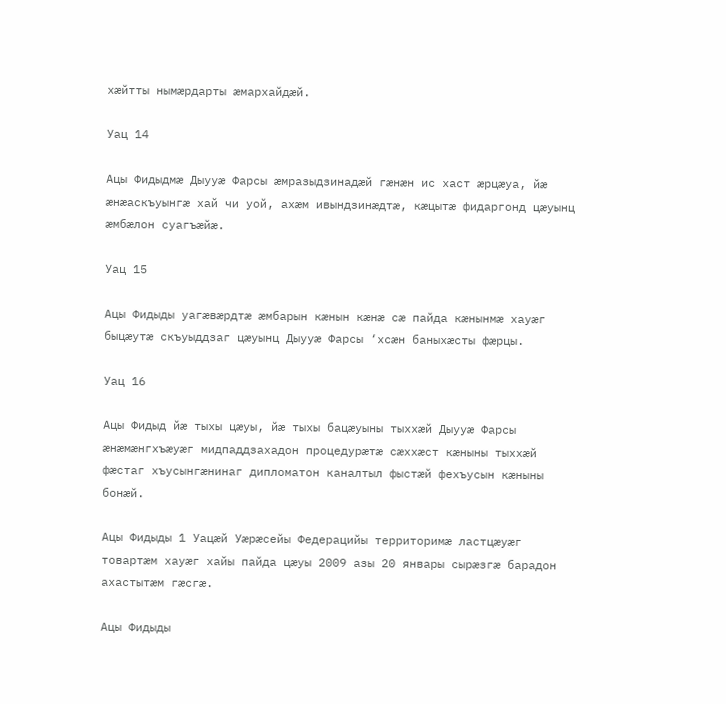хæйтты нымæрдарты æмархайдæй.

Уац 14

Ацы Фидыдмæ Дыууæ Фарсы æмразыдзинадæй гæнæн ис хаст æрцæуа, йæ æнæаскъуынгæ хай чи уой, ахæм ивындзинæдтæ, кæцытæ фидаргонд цæуынц æмбæлон суагъæйæ.

Уац 15

Ацы Фидыды уагæвæрдтæ æмбарын кæнын кæнæ сæ пайда кæнынмæ хауæг быцæутæ скъуыддзаг цæуынц Дыууæ Фарсы ‘хсæн баныхæсты фæрцы.

Уац 16

Ацы Фидыд йæ тыхы цæуы, йæ тыхы бацæуыны тыххæй Дыууæ Фарсы æнæмæнгхъæуæг мидпаддзахадон процедурæтæ сæххæст кæныны тыххæй фæстаг хъусынгæнинаг дипломатон каналтыл фыстæй фехъусын кæныны бонæй.

Ацы Фидыды 1 Уацæй Уæрæсейы Федерацийы территоримæ ластцæуæг товартæм хауæг хайы пайда цæуы 2009 азы 20 январы сырæзгæ барадон ахастытæм гæсгæ.

Ацы Фидыды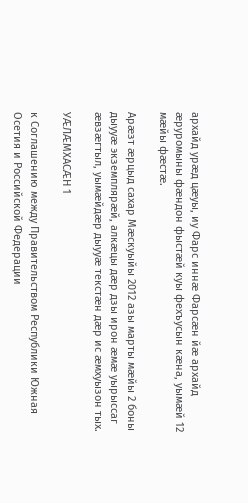архайд урæд цæуы, иу Фарс иннæ Фарсæн йæ архайд æруромыны фæндон фыстæй куы фехъусын кæна, уымæй 12 мæйы фæстæ.

Арæзт æрцыд сахар Мæскуыйы 2012 азы марты мæйы 2 боны дыууæ экземплярæй, алкæцы дæр дзы ирон æмæ уырыссаг æвзæгтыл, уымæйдæр дыууæ текстæн дæр ис æмхуызон тых.

УÆЛÆМХАСÆН 1

к Соглашению между Правительством Республики Южная Осетия и Российской Федерации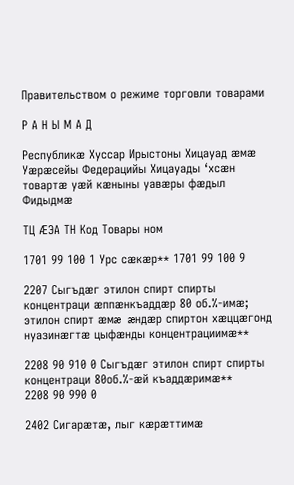Правительством о режиме торговли товарами

Р А Н Ы М А Д

Республикæ Хуссар Ирыстоны Хицауад æмæ Уæрæсейы Федерацийы Хицауады ‘хсæн товартæ уæй кæныны уавæры фæдыл Фидыдмæ

ТЦ ÆЭА ТН Код Товары ном

1701 99 100 1 Урс сæкæр** 1701 99 100 9

2207 Сыгъдæг этилон спирт спирты концентраци æппæнкъаддæр 80 об.%-имæ; этилон спирт æмæ æндæр спиртон хæццæгонд нуазинæгтæ цыфæнды концентрациимæ**

2208 90 910 0 Сыгъдæг этилон спирт спирты концентраци 80об.%-æй къаддæримæ**
2208 90 990 0

2402 Сигарæтæ, лыг кæрæттимæ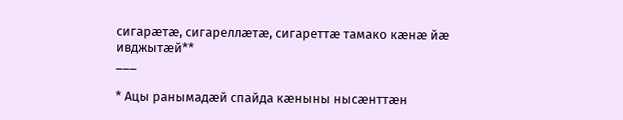сигарæтæ, сигареллæтæ, сигареттæ тамако кæнæ йæ ивджытæй**
___

* Ацы ранымадæй спайда кæныны нысæнттæн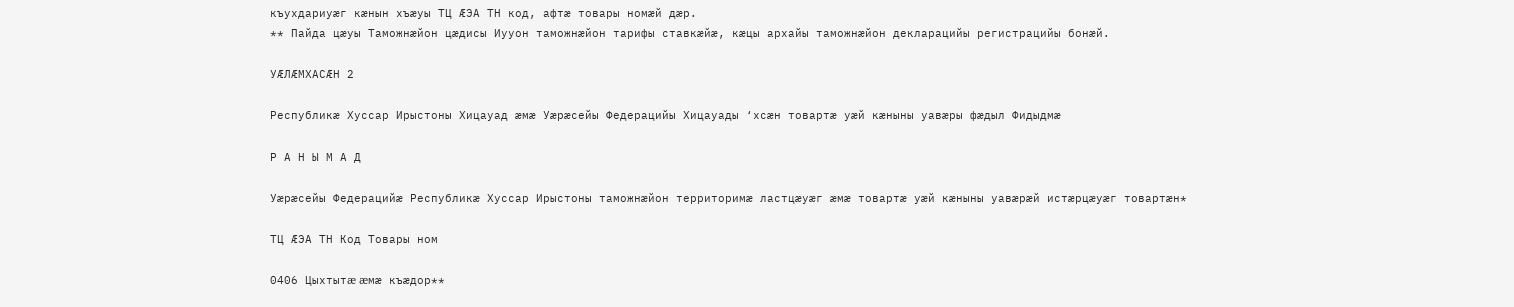къухдариуæг кæнын хъæуы ТЦ ÆЭА ТН код, афтæ товары номæй дæр.
** Пайда цæуы Таможнæйон цæдисы Иууон таможнæйон тарифы ставкæйæ, кæцы архайы таможнæйон декларацийы регистрацийы бонæй.

УÆЛÆМХАСÆН 2

Республикæ Хуссар Ирыстоны Хицауад æмæ Уæрæсейы Федерацийы Хицауады ‘хсæн товартæ уæй кæныны уавæры фæдыл Фидыдмæ

Р А Н Ы М А Д

Уæрæсейы Федерацийæ Республикæ Хуссар Ирыстоны таможнæйон территоримæ ластцæуæг æмæ товартæ уæй кæныны уавæрæй истæрцæуæг товартæн*

ТЦ ÆЭА ТН Код Товары ном

0406 Цыхтытæ æмæ къæдор**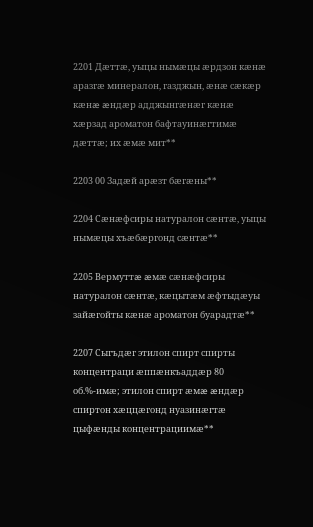2201 Дæттæ, уыцы нымæцы æрдзон кæнæ аразгæ минералон, газджын, æнæ сæкæр кæнæ æндæр адджынгæнæг кæнæ хæрзад ароматон бафтауинæгтимæ дæттæ; их æмæ мит**

2203 00 Задæй арæзт бæгæны**

2204 Сæнæфсиры натуралон сæнтæ, уыцы нымæцы хъæбæргонд сæнтæ**

2205 Вермуттæ æмæ сæнæфсиры натуралон сæнтæ, кæцытæм æфтыдæуы зайæгойты кæнæ ароматон буарадтæ**

2207 Сыгъдæг этилон спирт спирты концентраци æппæнкъаддæр 80 об.%-имæ; этилон спирт æмæ æндæр спиртон хæццæгонд нуазинæгтæ цыфæнды концентрациимæ**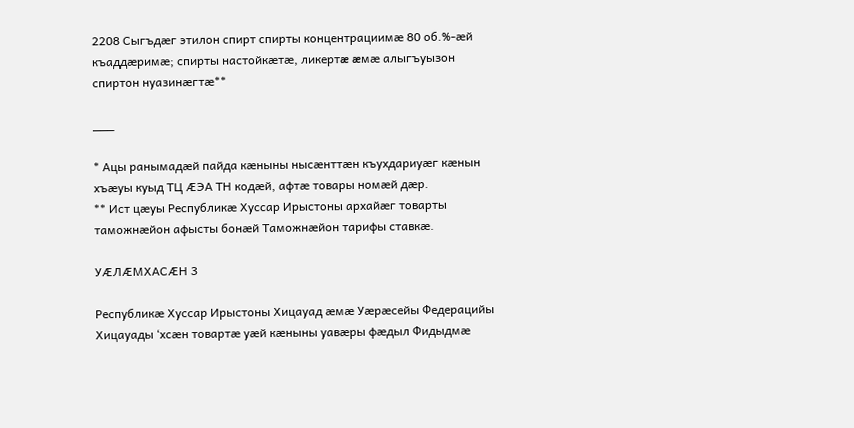2208 Сыгъдæг этилон спирт спирты концентрациимæ 80 об.%-æй къаддæримæ; спирты настойкæтæ, ликертæ æмæ алыгъуызон спиртон нуазинæгтæ**

___

* Ацы ранымадæй пайда кæныны нысæнттæн къухдариуæг кæнын хъæуы куыд ТЦ ÆЭА ТН кодæй, афтæ товары номæй дæр.
** Ист цæуы Республикæ Хуссар Ирыстоны архайæг товарты таможнæйон афысты бонæй Таможнæйон тарифы ставкæ.

УÆЛÆМХАСÆН 3

Республикæ Хуссар Ирыстоны Хицауад æмæ Уæрæсейы Федерацийы Хицауады ‘хсæн товартæ уæй кæныны уавæры фæдыл Фидыдмæ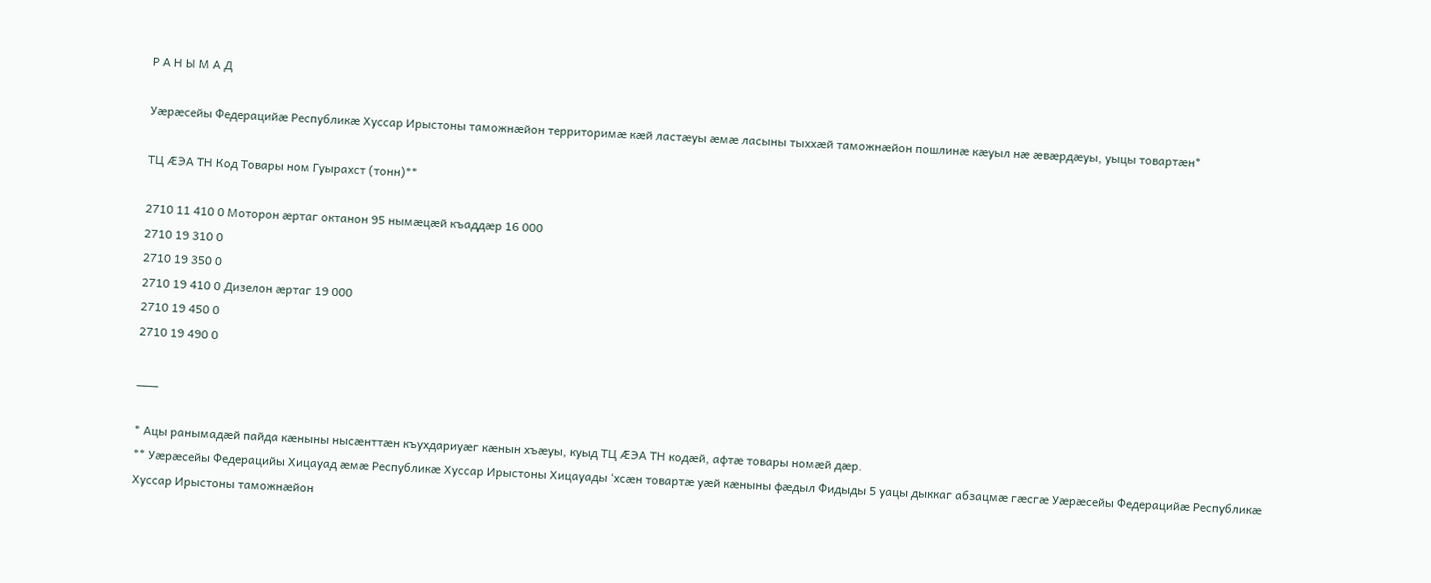Р А Н Ы М А Д

Уæрæсейы Федерацийæ Республикæ Хуссар Ирыстоны таможнæйон территоримæ кæй ластæуы æмæ ласыны тыххæй таможнæйон пошлинæ кæуыл нæ æвæрдæуы, уыцы товартæн*

ТЦ ÆЭА ТН Код Товары ном Гуырахст (тонн)**

2710 11 410 0 Моторон æртаг октанон 95 нымæцæй къаддæр 16 000
2710 19 310 0
2710 19 350 0
2710 19 410 0 Дизелон æртаг 19 000
2710 19 450 0
2710 19 490 0

___

* Ацы ранымадæй пайда кæныны нысæнттæн къухдариуæг кæнын хъæуы, куыд ТЦ ÆЭА ТН кодæй, афтæ товары номæй дæр.
** Уæрæсейы Федерацийы Хицауад æмæ Республикæ Хуссар Ирыстоны Хицауады ‘хсæн товартæ уæй кæныны фæдыл Фидыды 5 уацы дыккаг абзацмæ гæсгæ Уæрæсейы Федерацийæ Республикæ Хуссар Ирыстоны таможнæйон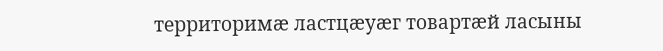территоримæ ластцæуæг товартæй ласыны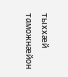тыххæй таможнæйон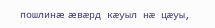пошлинæ æвæрд кæуыл нæ цæуы,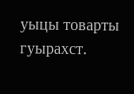уыцы товарты гуырахст.